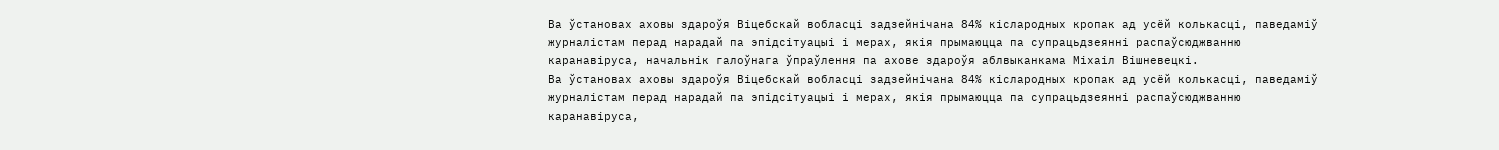Ва ўстановах аховы здароўя Віцебскай вобласці задзейнічана 84% кіслародных кропак ад усёй колькасці, паведаміў журналістам перад нарадай па эпідсітуацыі і мерах, якія прымаюцца па супрацьдзеянні распаўсюджванню каранавіруса, начальнік галоўнага ўпраўлення па ахове здароўя аблвыканкама Міхаіл Вішневецкі.
Ва ўстановах аховы здароўя Віцебскай вобласці задзейнічана 84% кіслародных кропак ад усёй колькасці, паведаміў журналістам перад нарадай па эпідсітуацыі і мерах, якія прымаюцца па супрацьдзеянні распаўсюджванню каранавіруса,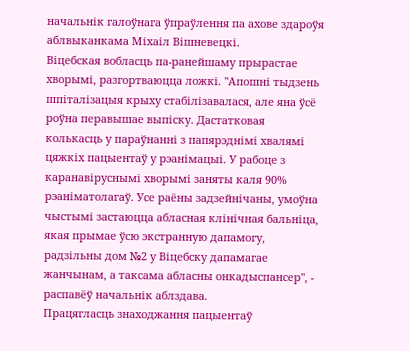начальнік галоўнага ўпраўлення па ахове здароўя аблвыканкама Міхаіл Вішневецкі.
Віцебская вобласць па-ранейшаму прырастае хворымі, разгортваюцца ложкі. "Апошні тыдзень шпіталізацыя крыху стабілізавалася, але яна ўсё роўна перавышае выпіску. Дастатковая колькасць у параўнанні з папярэднімі хвалямі цяжкіх пацыентаў у рэанімацыі. У рабоце з каранавіруснымі хворымі заняты каля 90% рэаніматолагаў. Усе раёны задзейнічаны, умоўна чыстымі застаюцца абласная клінічная бальніца, якая прымае ўсю экстранную дапамогу, радзільны дом №2 у Віцебску дапамагае жанчынам, а таксама абласны онкадыспансер", - распавёў начальнік аблздава.
Працягласць знаходжання пацыентаў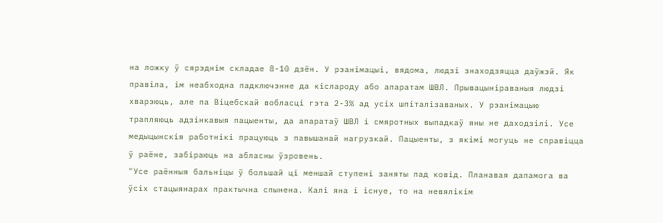на ложку ў сярэднім складае 8-10 дзён. У рэанімацыі, вядома, людзі знаходзяцца даўжэй. Як правіла, ім неабходна падключэнне да кіслароду або апаратам ШВЛ. Прывацыніраваныя людзі хварэюць, але па Віцебскай вобласці гэта 2-3% ад усіх шпіталізаваных. У рэанімацыю трапляюць адзінкавыя пацыенты, да апаратаў ШВЛ і смяротных выпадкаў яны не даходзілі. Усе медыцынскія работнікі працуюць з павышанай нагрузкай. Пацыенты, з якімі могуць не справіцца ў раёне, забіраюць на абласны ўзровень.
"Усе раённыя бальніцы ў большай ці меншай ступені заняты пад ковід. Планавая дапамога ва ўсіх стацыянарах практычна спынена. Калі яна і існуе, то на невялікім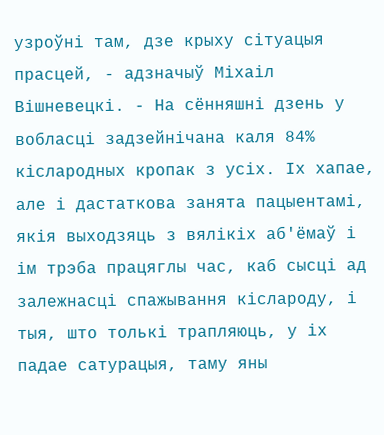узроўні там, дзе крыху сітуацыя прасцей, - адзначыў Міхаіл Вішневецкі. - На сённяшні дзень у вобласці задзейнічана каля 84% кіслародных кропак з усіх. Іх хапае, але і дастаткова занята пацыентамі, якія выходзяць з вялікіх аб'ёмаў і ім трэба працяглы час, каб сысці ад залежнасці спажывання кіслароду, і тыя, што толькі трапляюць, у іх падае сатурацыя, таму яны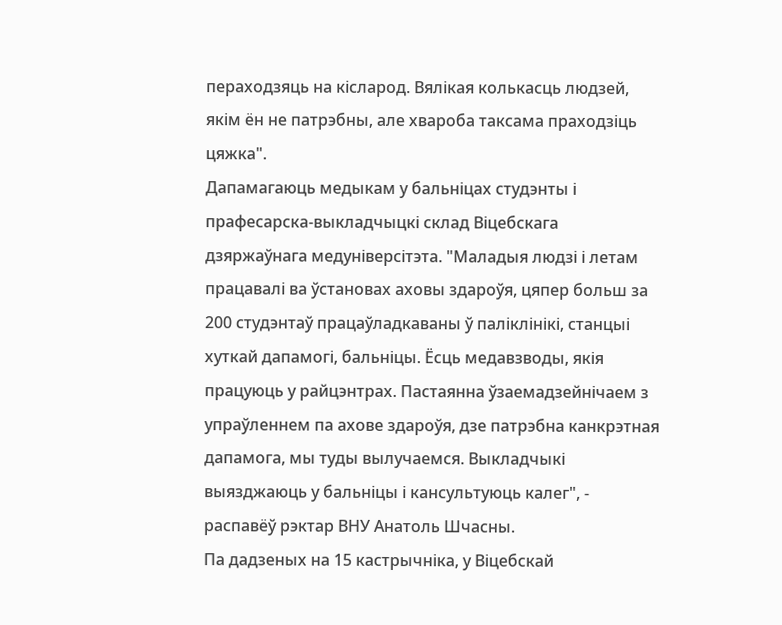пераходзяць на кісларод. Вялікая колькасць людзей, якім ён не патрэбны, але хвароба таксама праходзіць цяжка".
Дапамагаюць медыкам у бальніцах студэнты і прафесарска-выкладчыцкі склад Віцебскага дзяржаўнага медуніверсітэта. "Маладыя людзі і летам працавалі ва ўстановах аховы здароўя, цяпер больш за 200 студэнтаў працаўладкаваны ў паліклінікі, станцыі хуткай дапамогі, бальніцы. Ёсць медавзводы, якія працуюць у райцэнтрах. Пастаянна ўзаемадзейнічаем з упраўленнем па ахове здароўя, дзе патрэбна канкрэтная дапамога, мы туды вылучаемся. Выкладчыкі выязджаюць у бальніцы і кансультуюць калег", - распавёў рэктар ВНУ Анатоль Шчасны.
Па дадзеных на 15 кастрычніка, у Віцебскай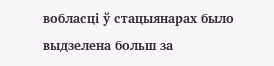вобласці ў стацыянарах было выдзелена больш за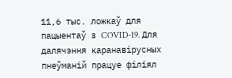11,6 тыс. ложкаў для пацыентаў з COVID-19. Для далячэння каранавірусных пнеўманій працуе філіял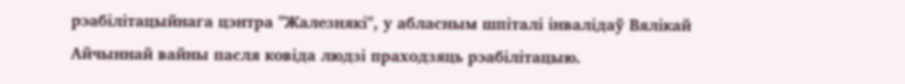рэабілітацыйнага цэнтра "Жалезнякі", у абласным шпіталі інвалідаў Вялікай Айчыннай вайны пасля ковіда людзі праходзяць рэабілітацыю.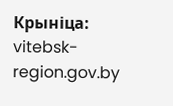Крыніца: vitebsk-region.gov.by